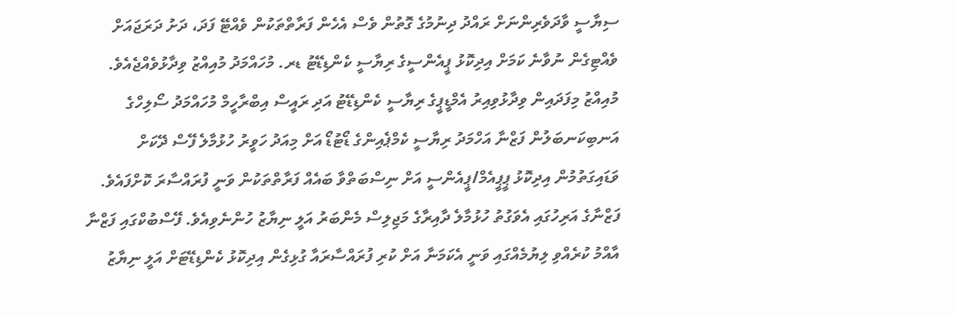ސިޔާސީ ވާދަވެރިންނަށް ރައްދު ދިނުމުގެ ގޮތުން ވެސް އެހެން ފަރާތްތަކުން ވެއްޓޭ ފަދަ، ދަށު ދަރަޖައަށް ވެއްޓިގެން ނުވާނެ ކަމަށް އިދިކޮޅު ޕީއެންސީގެ ރިޔާސީ ކެންޑިޑޭޓު ޑރ. މުހައްމަދު މުއިއްޒު ވިދާޅުވެއްޖެއެވެ.
މުއިއްޒު މިފަދައިން ވިދާޅުވިއިރު އެމްޑީޕީގެ ރިޔާސީ ކެންޑިޑޭޓު އަދި ރައީސް އިބްރާހީމް މުހައްމަދު ސޯލިހްގެ އަނބިކަނބަލުން ފަޒްނާ އަހްމަދު ރިޔާސީ ކެމްޕެއިންގެ ޑޯޓުޑޯ އަށް މިއަދު ހަވީރު ހުޅުމާލެ ފޭސް ދޭކަށް ވަޑައިގަތުމުން އިދިކޮޅު ޕީޕީއެމް/ޕީއެންސީ އަށް ނިސްބަތްވާ ބައެއް ފަރާތްތަކުން ވަނީ ފުރައްސާރަ ކޮށްފައެވެ.
ފަޒްނާގެ އަރިހުގައި އެވަގުތު ހުޅުމާލެ ދާއިރާގެ މަޖިލިސް މެންބަރު އަލީ ނިޔާޒު ހުންނެވިއެވެ. ފޭސްބުކްގައި ފަޒްނާ އާއްމު ކުރެއްވި ލިޔުމެއްގައި ވަނީ އެކަމަނާ އަށް ކުރި ފުރައްސާރައާ ގުޅިގެން އިދިކޮޅު ކެންޑިޑޭޓަށް އަލީ ނިޔާޒު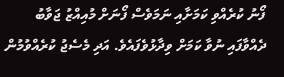ފޯނު ކުރެއްވި ކަމަށާއި ނަމަވެސް ފޯނަށް މުއިއްޒު ޖަވާބު ދެއްވާފައި ނުވާ ކަމަށް ވިދާޅުވެފައެވެ. އަދި މެސެޖު ކުރެއްވުމުން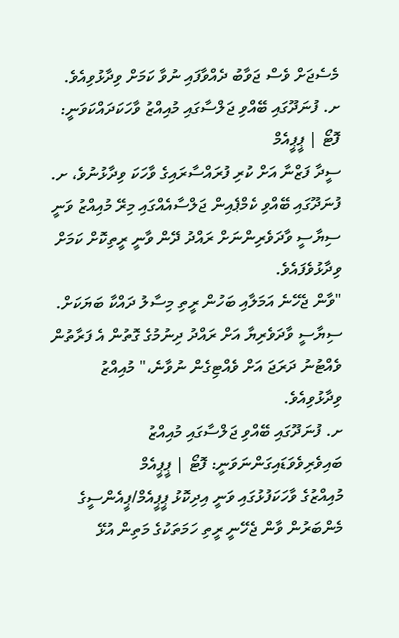މެސެޖަށް ވެސް ޖަވާބު ދެއްވާފައި ނުވާ ކަމަށް ވިދާޅުވިއެވެ.
ށ. ފުނަދޫގައި ބޭއްވި ޖަލްސާގައި މުއިއްޒު ވާހަކަދައްކަވަނީ: ފޮޓޯ | ޕީޕީއެމް
ސީދާ ފަޒްނާ އަށް ކުރި ފުރައްސާރައިގެ ވާހަކަ ވިދާޅުނުވެ، ށ. ފުނަދޫގައި ބޭއްވި ކެމްޕެއިން ޖަލްސާއެއްގައި މިރޭ މުއިއްޒު ވަނީ ސިޔާސީ ވާދަވެރިންނަށް ރައްދު ދޭން ވާނީ ރީތިކޮށް ކަމަށް ވިދާޅުވެފައެވެ.
"ވާން ޖެހޭނެ އަމަލާއި ބަހުން ރީތި މިސާލު ދައްކާ ބަޔަކަށް. ސިޔާސީ ވާދަވެރިޔާ އަށް ރައްދު ދިނުމުގެ ގޮތުން އެ ފަރާތުން ވެއްޓުނު ދަރަޖަ އަށް ވެއްޓިގެން ނުވާނެ،" މުއިއްޒު ވިދާޅުވިއެވެ.
ށ. ފުނަދޫގައި ބޭއްވި ޖަލްސާގައި މުއިއްޒު ބައިވެރިވެވަޑައިގަންނަވަނީ: ފޮޓޯ | ޕީޕީއެމް
މުއިއްޒުގެ ވާހަކަފުޅުގައި ވަނީ އިދިކޮޅު ޕީޕީއެމް/ޕީއެންސީގެ މެންބަރުން ވާން ޖެހޭނީ ރީތި ހަމަތަކުގެ މަތިން އުޅޭ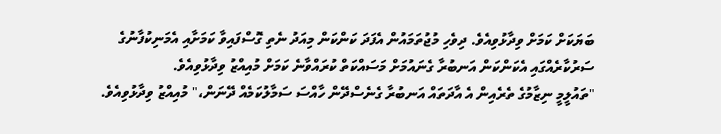ބަޔަކަށް ކަމަށް ވިދާޅުވިއެވެ. ދިވެހި މުޖުތަމައުން އެފަދަ ކަންކަން މިއަދު ނެތި ގޮސްފައިވާ ކަމަށާއި އެމަނިކުފާނުގެ ސަރުކާރެއްގައި އެކަންކަން އަނބުރާ ގެނައުމަށް މަސައްކަތް ކުރައްވާނެ ކަމަށް މުއިއްޒު ވިދާޅުވިއެވެ.
"ތައުލީމީ ނިޒާމުގެ ތެރެއިން އެ އާދަތައް އަނބުރާ ގެނެސްދޭން ހާއްސަ ސަމާލުކަމެއް ދޭނަން،" މުއިއްޒު ވިދާޅުވިއެވެ.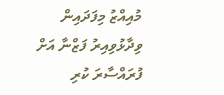މުއިއްޒު މިފަދައިން ވިދާޅުވިއިރު ފަޒްނާ އަށް ފުރައްސާރަ ކުރި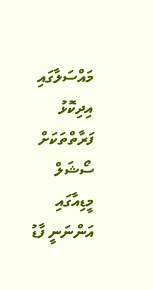މައްސަލާގައި އިދިކޮޅު ފަރާތްތަކަށް ސޯޝަލް މީޑިއާގައި އަންނަނީ ފާޑު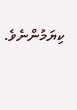ކިޔަމުންނެވެ.